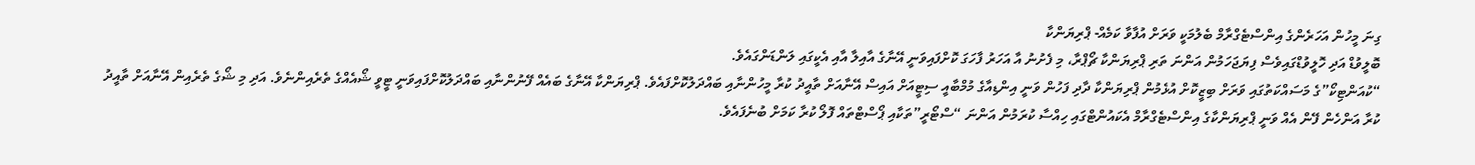ގިނަ މީހުން އަހަރެންގެ އިންސްޓެގްރާމް ބެލުމަކީ ވަރަށް އުފާވާ ކަމެއް- ޕްރިޔަންކާ
ބޮލީވުޑް އަދި ހޮލީވުޑްގައިވެސް ފިޔަޖަހަމުން އަންނަ ތަރި ޕްރިޔަންކާ ޗޯޕްރާ، މި ފެށުނު އާ އަހަރު ފާހަގަ ކޮށްފައިވަނީ އޭނާގެ އާއިލާ އާއި އެކީގައި ލަންޑަންގައެވެ.
“ކުއަންޓިކޯ”ގެ މަސައްކަތުގައި ވަރަށް ބިޒީކޮށް އުޅެމުން ޕްރިޔަންކާ ދާދި ފަހުން ވަނީ އިންޑިއާގެ މުމްބާއީ ސިޓީއަށް އައިސް އޭނާއަށް ތާއީދު ކުރާ މީހުންނާއި ބައްދަލުކޮށްފައެވެ. ޕްރިޔަންކާ އޭނާގެ ބައެއް ފޭނުންނާއި ބައްދަލުކޮށްފައިވަނީ ޓީވީ ޝޯއެއްގެ ތެރެއިންނެވެ. އަދި މި ޝޯގެ ތެރެއިން އޭނާއަށް ތާއީދު ކުރާ އަންހެން ފޭން އެއް ވަނީ ޕްރިޔަންކާގެ އިންސްޓެގްރާމް އެކައުންޓްގައި ހިއްސާ ކުރަމުން އަންނަ “ސްޓޯރީ”ތަކާއި ޕޯސްޓްތައް ފޮލޯ ކުރާ ކަމަށް ބުނެފައެވެ.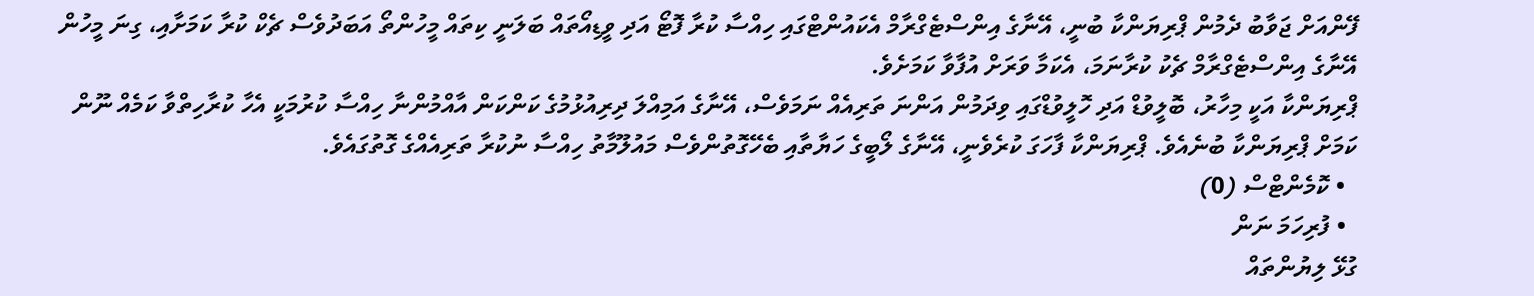ފޭންއަށް ޖަވާބު ދެމުން ޕްރިޔަންކާ ބުނީ، އޭނާގެ އިންސްޓެގްރާމް އެކައުންޓްގައި ހިއްސާ ކުރާ ފޮޓޯ އަދި ވީޑިއޯތައް ބަލަނީ ކިތައް މީހުންތޯ އަބަދުވެސް ޗެކް ކުރާ ކަމަށާއި، ގިނަ މީހުން އޭނާގެ އިންސްޓެގްރާމް ޗެކު ކުރާނަމަ، އެކަމާ ވަރަށް އުފާވާ ކަމަށެވެ.
ޕްރިޔަންކާ އަކީ މިހާރު، ބޮލީވުޑް އަދި ހޮލީވުޑްގައި ވިދަމުން އަންނަ ތަރިއެއް ނަމަވެސް، އޭނާގެ އަމިއްލަ ދިރިއުޅުމުގެ ކަންކަން އާއްމުންނާ ހިއްސާ ކުރުމަކީ އެހާ ކުރާހިތްވާ ކަމެއް ނޫން ކަމަށް ޕްރިޔަންކާ ބުނެއެވެ. ޕްރިޔަންކާ ފާހަގަ ކުރެވެނީ، އޭނާގެ ލޯބީގެ ހަޔާތާއި ބެހޭގޮތުންވެސް މައުލޫމާތު ހިއްސާ ނުކުރާ ތަރިއެއްގެ ގޮތުގައެވެ.
  • ކޮމެންޓްސް (0)
  • ފުރިހަމަ ނަން
ގުޅޭ ލިޔުންތައް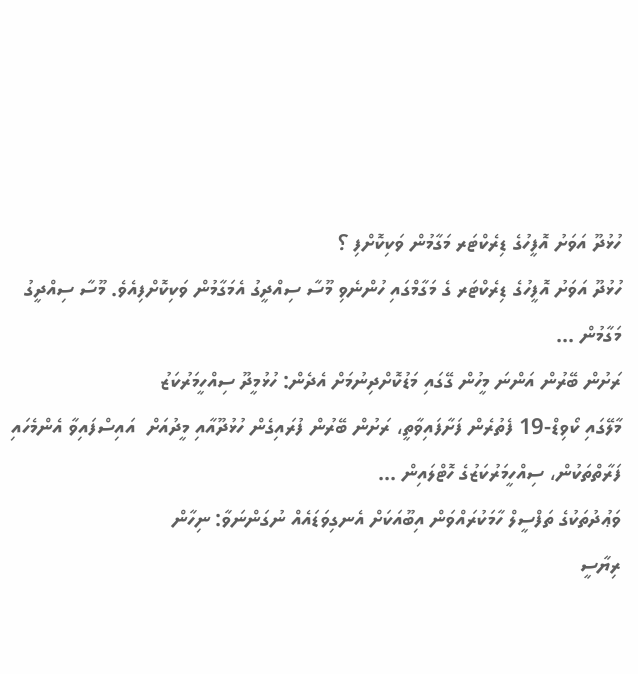ހުޅުދޫ އަވަށު އޮފީހުގެ ޑިރެކްޓަރ މަގާމުން ވަކިކޮށްފި ؟
ހުޅުދޫ އަވަށު އޮފީހުގެ ޑިރެކްޓަރ ގެ މަގާމްގައި ހުންނެވި މޫސާ ސިއްދީގު އެމަގާމުން ވަކިކޮށްފިއެވެ. މޫސާ ސިއްދީގު މަގާމުން ...
ރަށުން ބޭރުން އަންނަ މީހުން ގޭގައި މަޑުކޮށްދިނުމަށް އެދެން: ހުޅުމީދޫ ސިއްހީމަރުކަޒު
މާލޭގައި ކޯވިޑް-19 ފެތުރެން ފަށާފައިވާތީ، ރަށުން ބޭރުން ފުރައިގެން ހުޅުދޫއާއި މީދުއަށް  އައިސްފައިވާ އެންމެހައި ފަރާތްތަކުން، ސިއްހީމަރުކަޒުގެ ހޮޓްލައިން ...
ވަޢުދުތަކުގެ ތަފްސީލް ހާމަކުރައްވަން އިބޫއަކަށް އެނގިވަޑައެއް ނުގަންނަވާ: ނިހާން
ރިޔާސީ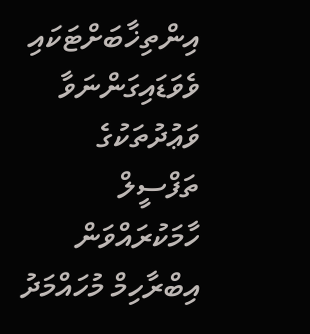އިންތިޚާބަށްޓަކައި ވެވަޑައިގަންނަވާ ވަޢުދުތަކުގެ ތަފްސީލް ހާމަކުރައްވަން އިބްރާހިމް މުހައްމަދު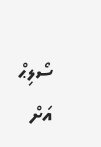ސޯލިޙް އަށް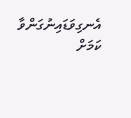އެނގިވަޑައިނުގަންވާ ކަމަށް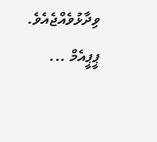ވިދާޅުވެއްޖެއެވެ. ޕީޕީއެމް ...